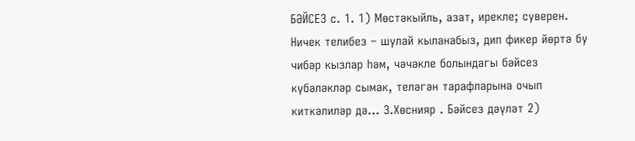БӘЙСЕЗ с. 1. 1) Мөстәкыйль, азат, ирекле; суверен. Ничек телибез – шулай кыланабыз, дип фикер йөртә бу чибәр кызлар һәм, чәчәкле болындагы бәйсез күбәләкләр сымак, теләгән тарафларына очып киткәлиләр дә... З.Хөснияр . Бәйсез дәүләт 2)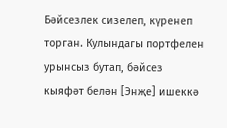Бәйсезлек сизелеп, күренеп торган. Кулындагы портфелен урынсыз бутап, бәйсез кыяфәт белән [Энҗе] ишеккә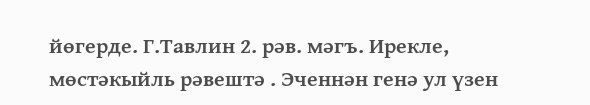йөгерде. Г.Тавлин 2. рәв. мәгъ. Ирекле, мөстәкыйль рәвештә . Эченнән генә ул үзен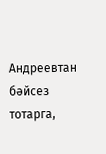Андреевтан бәйсез тотарга,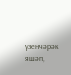үзенчәрәк яшәп,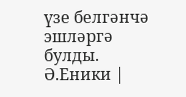үзе белгәнчә эшләргә булды. Ә.Еники |